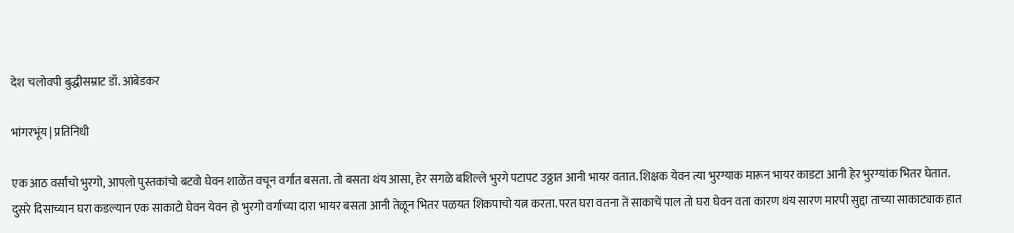देश चलोवपी बुद्धीसम्राट डॉ. आंबेडकर

भांगरभूंय | प्रतिनिधी

एक आठ वर्सांचो भुरगो, आपलो पुस्तकांचो बटवो घेवन शाळेंत वचून वर्गांत बसता. तो बसता थंय आसा, हेर सगळे बशिल्ले भुरगे पटापट उठ्ठात आनी भायर वतात. शिक्षक येवन त्या भुरग्याक मारून भायर काडटा आनी हेर भुरग्यांक भितर घेतात. दुसरे दिसाच्यान घरा कडल्यान एक साकाटो घेवन येवन हो भुरगो वर्गाच्या दारा भायर बसता आनी तेळून भितर पळयत शिकपाचो यत्न करता. परत घरा वतना तें साकाचें पाल तो घरा घेवन वता कारण थंय सारण मारपी सुद्दा ताच्या साकाट्याक हात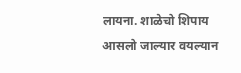लायना. शाळेचो शिपाय आसलो जाल्यार वयल्यान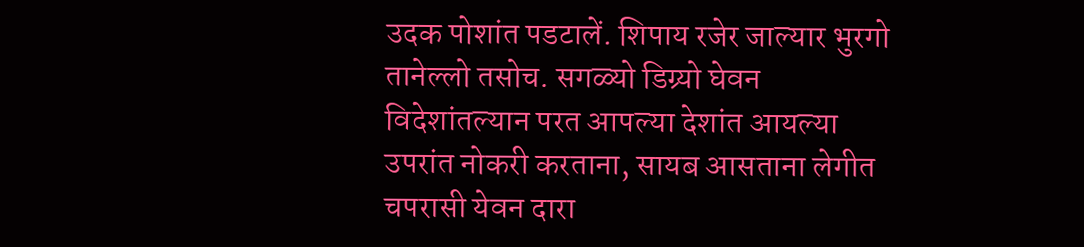उदक पोशांत पडटालें. शिपाय रजेर जाल्यार भुरगो तानेल्लो तसोच. सगळ्यो डिग्र्यो घेवन विदेशांतल्यान परत आपल्या देशांत आयल्या उपरांत नोकरी करताना, सायब आसताना लेगीत चपरासी येवन दारा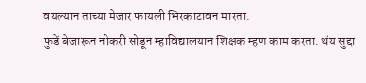वयल्यान ताच्या मेजार फायली भिरकाटावन मारता.
फुडें बेजारून नोकरी सोडून म्हाविद्यालयान शिक्षक म्हण काम करता. थंय सुद्दा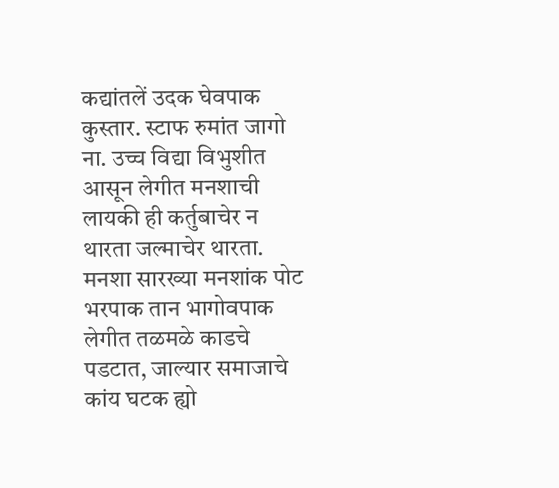कद्यांतलें उदक घेवपाक कुस्तार. स्टाफ रुमांत जागो ना. उच्च विद्या विभुशीत आसून लेगीत मनशाची लायकी ही कर्तुबाचेर न थारता जल्माचेर थारता. मनशा सारख्या मनशांक पोट भरपाक तान भागोवपाक लेगीत तळमळे काडचे पडटात, जाल्यार समाजाचे कांय घटक ह्यो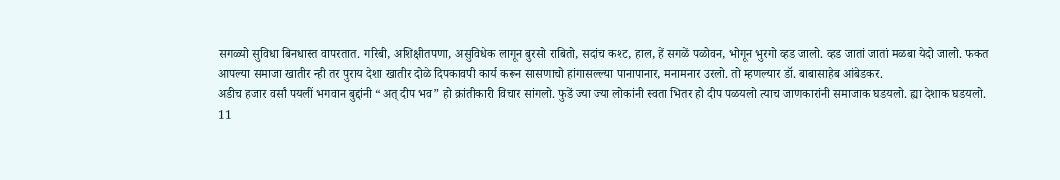सगळ्यो सुविधा बिनधास्त वापरतात. गरिबी, अशिक्षीतपणा, असुविधेक लागून बुरसो राबितो, सदांच कश्ट, हाल, हें सगळें पळोवन, भोगून भुरगो व्हड जालो. व्हड जातां जातां मळबा येदो जालो. फकत आपल्या समाजा खातीर न्ही तर पुराय देशा खातीर दोळे दिपकावपी कार्य करून सासणाचो हांगासल्ल्या पानापानार, मनामनार उरलो. तो म्हणल्यार डॉ. बाबासाहेब आंबेडकर.
अडीच हजार वर्सां पयलीं भगवान बुद्दांनी “अत् दीप भव” हो क्रांतीकारी विचार सांगलो. फुडें ज्या ज्या लोकांनी स्वता भितर हो दीप पळयलो त्याच जाणकारांनी समाजाक घडयलो. ह्या देशाक घडयलो.
11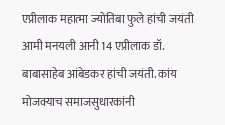एप्रीलाक महात्मा ज्योतिबा फुले हांची जयंती आमी मनयली आनी 14 एप्रीलाक डॉ. बाबासाहेब आंबेडकर हांची जयंती. कांय मोजक्याच समाजसुधारकांनी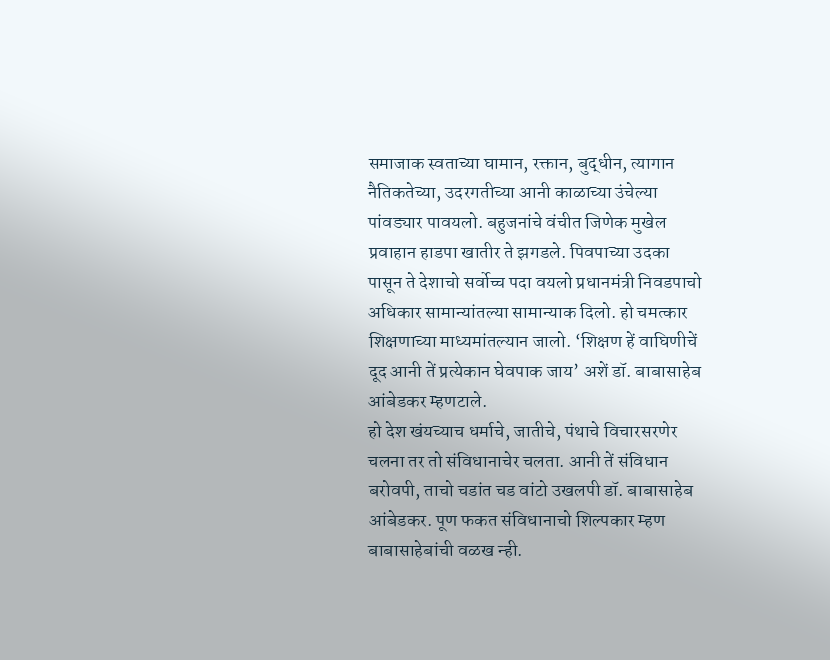समाजाक स्वताच्या घामान, रक्तान, बुद्धीन, त्यागान नैतिकतेच्या, उदरगतीच्या आनी काळाच्या उंचेल्या पांवड्यार पावयलो. बहुजनांचे वंचीत जिणेक मुखेल प्रवाहान हाडपा खातीर ते झगडले. पिवपाच्या उदका पासून ते देशाचो सर्वोच्च पदा वयलो प्रधानमंत्री निवडपाचो अधिकार सामान्यांतल्या सामान्याक दिलो. हो चमत्कार शिक्षणाच्या माध्यमांतल्यान जालो. ‘शिक्षण हें वाघिणीचें दूद आनी तें प्रत्येकान घेवपाक जाय’ अशें डॉ. बाबासाहेब आंबेडकर म्हणटाले.
हो देश खंयच्याच धर्माचे, जातीचे, पंथाचे विचारसरणेर चलना तर तो संविधानाचेर चलता. आनी तें संविधान बरोवपी, ताचो चडांत चड वांटो उखलपी डॉ. बाबासाहेब आंबेडकर. पूण फकत संविधानाचो शिल्पकार म्हण बाबासाहेबांची वळख न्ही.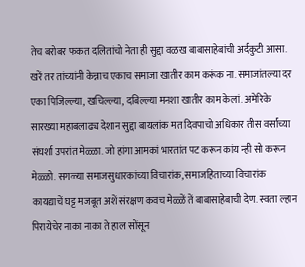तेच बरोबर फकत दलितांचो नेता ही सुद्दा वळख बाबासाहेबांची अर्दकुटी आसा. खरें तर तांच्यांनी केन्नाच एकाच समाजा खातीर काम करूंक ना. समाजांतल्या दर एका पिजिल्ल्या, खचिल्ल्या, दबिल्ल्या मनशा खातीर काम केलां. अमेरिके सारख्या महाबलाढ्य देशान सुद्दा बायलांक मत दिवपाचो अधिकार तीस वर्सांच्या संघर्शा उपरांत मेळ्ळा. जो हांगा आमकां भारतांत पट करून कांय न्ही सो करून मेळ्ळो. सगळ्या समाजसुधारकांच्या विचारांक, समाजहिताच्या विचारांक कायद्याचें घट्ट मजबूत अशें संरक्षण कवच मेळ्ळें तें बाबासाहेबाची देण. स्वता ल्हान पिरायेचेर नाका नाका ते हाल सोंसून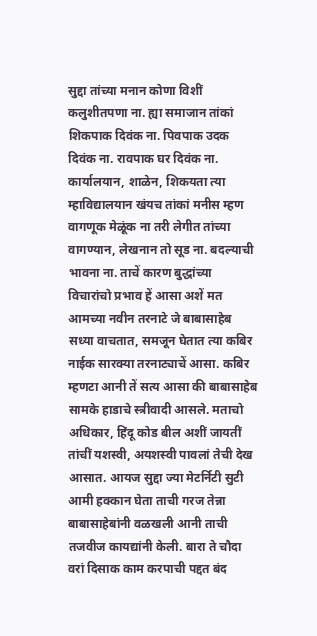सुद्दा तांच्या मनान कोणा विशीं कलुशीतपणा ना. ह्या समाजान तांकां शिकपाक दिवंक ना. पिवपाक उदक दिवंक ना. रावपाक घर दिवंक ना. कार्यालयान, शाळेन, शिकयता त्या म्हाविद्यालयान खंयच तांकां मनीस म्हण वागणूक मेळूंक ना तरी लेगीत तांच्या वागण्यान, लेखनान तो सूड ना. बदल्याची भावना ना. ताचें कारण बुद्धांच्या विचारांचो प्रभाव हें आसा अशें मत आमच्या नवीन तरनाटे जे बाबासाहेब सध्या वाचतात, समजून घेतात त्या कबिर नाईक सारक्या तरनाट्याचें आसा. कबिर म्हणटा आनी तें सत्य आसा की बाबासाहेब सामके हाडाचे स्त्रीवादी आसले. मताचो अधिकार, हिंदू कोड बील अशीं जायतीं तांचीं यशस्वी, अयशस्वी पावलां तेची देख आसात. आयज सुद्दा ज्या मेटर्निटी सुटी आमी हक्कान घेता ताची गरज तेन्ना बाबासाहेबांनी वळखली आनी ताची तजवीज कायद्यांनी केली. बारा ते चौदा वरां दिसाक काम करपाची पद्दत बंद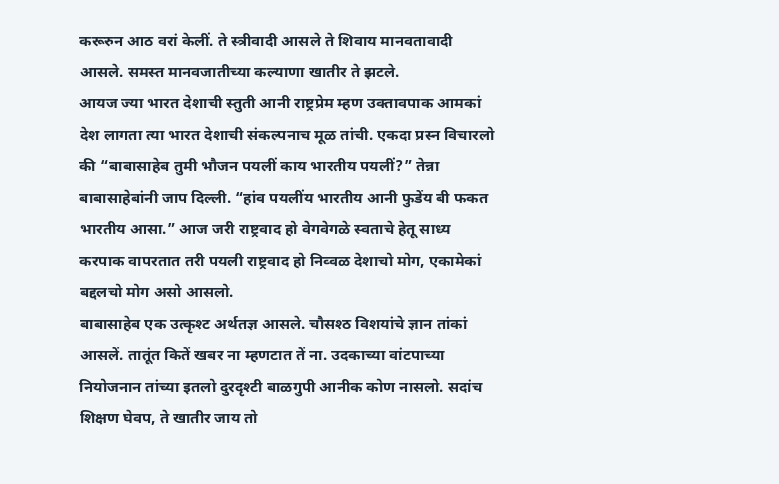करूरुन आठ वरां केलीं. ते स्त्रीवादी आसले ते शिवाय मानवतावादी आसले. समस्त मानवजातीच्या कल्याणा खातीर ते झटले.
आयज ज्या भारत देशाची स्तुती आनी राष्ट्रप्रेम म्हण उक्तावपाक आमकां देश लागता त्या भारत देशाची संकल्पनाच मूळ तांची. एकदा प्रस्न विचारलो की “बाबासाहेब तुमी भौजन पयलीं काय भारतीय पयलीं?” तेन्ना बाबासाहेबांनी जाप दिल्ली. “हांव पयलींय भारतीय आनी फुडेंय बी फकत भारतीय आसा.” आज जरी राष्ट्रवाद हो वेगवेगळे स्वताचे हेतू साध्य करपाक वापरतात तरी पयली राष्ट्रवाद हो निव्वळ देशाचो मोग, एकामेकां बद्दलचो मोग असो आसलो.
बाबासाहेब एक उत्कृश्ट अर्थतज्ञ आसले. चौसश्ठ विशयांचे ज्ञान तांकां आसलें. तातूंत कितें खबर ना म्हणटात तें ना. उदकाच्या वांटपाच्या नियोजनान तांच्या इतलो दुरदृश्टी बाळगुपी आनीक कोण नासलो. सदांच शिक्षण घेवप, ते खातीर जाय तो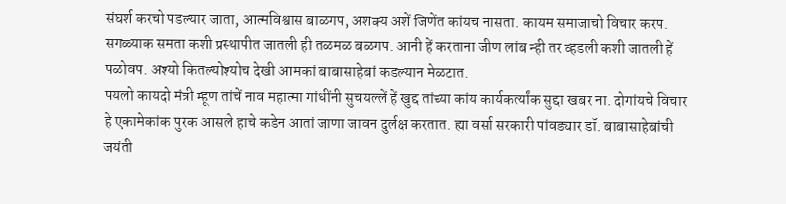संघर्श करचो पडल्यार जाता, आत्मविश्वास बाळगप, अशक्य अशें जिणेंत कांयच नासता. कायम समाजाचो विचार करप. सगळ्याक समता कशी प्रस्थापीत जातली ही तळमळ बळगप. आनी हें करताना जीण लांब न्ही तर व्हडली कशी जातली हें पळोवप. अश्यो कितल्योश्योच देखी आमकां बाबासाहेबां कडल्यान मेळटात.
पयलो कायदो मंत्री म्हूण तांचें नाव महात्मा गांधींनी सुचयल्लें हें खुद्द तांच्या कांय कार्यकर्त्यांक सुद्दा खबर ना. दोगांयचे विचार हे एकामेकांक पुरक आसले हाचे कडेन आतां जाणा जावन दुर्लक्ष करतात. ह्या वर्सा सरकारी पांवड्यार डॉ. बाबासाहेबांची जयंती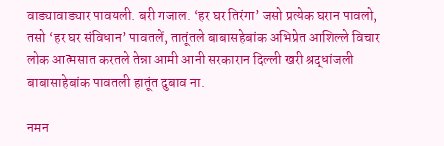वाड्यावाड्यार पावयली. बरी गजाल. ‘हर घर तिरंगा’ जसो प्रत्येक घरान पावलो, तसो ‘हर घर संविधान’ पावतलें, तातूंतले बाबासहेबांक अभिप्रेत आशिल्ले विचार लोक आत्मसात करतले तेन्ना आमी आनी सरकारान दिल्ली खरी श्रद्धांजली बाबासाहेबांक पावतली हातूंत दुबाव ना.

नमन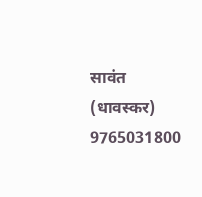सावंत (धावस्कर)
9765031800